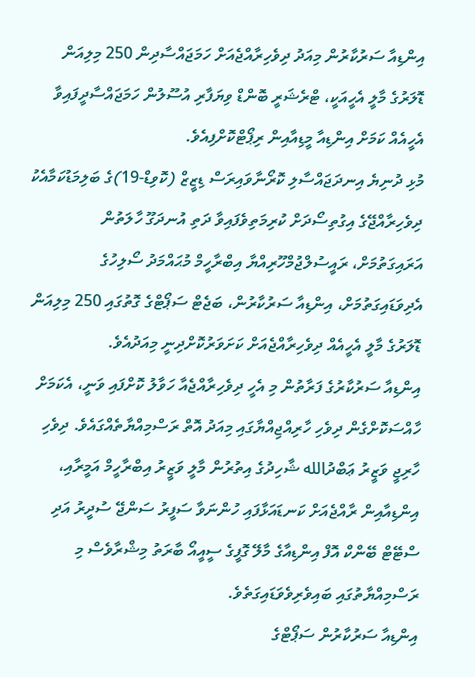އިންޑިއާ ސަރުކާރުން މިއަދު ދިވެހިރާއްޖެއަށް ހަމަޖައްސާދިން 250 މިލިއަން ޑޮލަރުގެ މާލީ އެހީއަކީ، ޓްރެޝަރީ ބޮންޑް ވިޔަފާރި އުސޫލުން ހަމަޖައްސާދީފައިވާ އެހީއެއް ކަމަށް އިންޑިއާ މީޑިއާއިން ރިޕޯޓްކޮށްފިއެވެ.
މުޅި ދުނިޔެ އިނދަޖައްސާލި ކޮރޯނާވައިރަސް ޑިޒީޒް (ކޮވިޑް-19)ގެ ބަލިމަޑުކަމާއެކު ދިވެހިރާއްޖޭގެ އިގުތިސޯދަށް ކުރިމަތިވެފައިވާ ދަތި އުނދަގޫ ހާލަތުން އަރައިގަތުމަށް، ރައީސުލްޖުމްހޫރިއްޔާ އިބްރާހީމް މުޙައްމަދު ސޯލިހުގެ އެދިވަޑައިގަތުމަށް، އިންޑިއާ ސަރުކާރުން، ބަޖެޓް ސަޕޯޓްގެ ގޮތުގައި 250 މިލިއަން ޑޮލަރުގެ މާލީ އެހީއެއް ދިވެހިރާއްޖެއަށް ކަށަވަރުކޮށްދިނީ މިއަދުއެވެ.
އިންޑިއާ ސަރުކާރުގެ ފަރާތުން މި އެހީ ދިވެހިރާއްޖެއާ ހަވާލު ކޮށްފައި ވަނީ، އެކަމަށް ހާއްސަކޮށްގެން ދިވެހި ހާރިއްޖިއްޔާގައި މިއަދު އޮތް ރަސްމިއްޔާތެއްގައެވެ. ދިވެހި ހާރިޖީ ވަޒީރު ޢަބްދުالله ޝާހިދުގެ އިތުރުން މާލީ ވަޒީރު އިބްރާހީމް އަމީރާއި، އިންޑިއާއިން ރާއްޖެއަށް ކަނޑައަޅާފައި ހުންނަވާ ސަފީރު ސަންޖޭ ސުދީރު އަދި ސްޓޭޓް ބޭންކް އޮފް އިންޑިއާގެ މާލޭ ގޮފީގެ ސީއީއޯ ބާރަތު މިޝްރާވެސް މި ރަސްމިއްޔާތުގައި ބައިވެރިވެވަޑައިގަތެވެ.
އިންޑިއާ ސަރުކާރުން ސަޕޯޓްގެ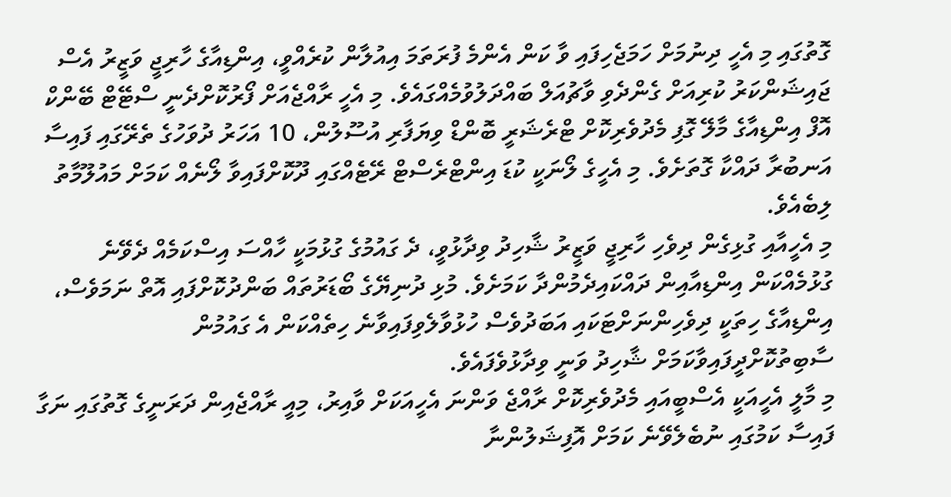ގޮތުގައި މި އެހީ ދިނުމަށް ހަމަޖެހިފައި ވާ ކަން އެންމެ ފުރަތަމަ އިއުލާން ކުރެއްވީ، އިންޑިއާގެ ހާރިޖީ ވަޒީރު އެސް ޖައިޝަންކަރު ކުރިއަށް ގެންދެވި ވާޗުއަލް ބައްދަލުވުމެއްގައެވެ. މި އެހީ ރާއްޖެއަށް ފޯރުކޮށްދެނީ ސްޓޭޓް ބޭންކް އޮފް އިންޑިއާގެ މާލޭ ގޮފި މެދުވެރިކޮށް ޓްރެޝަރީ ބޮންޑް ވިޔަފާރި އުސޫލުން، 10 އަހަރު ދުވަހުގެ ތެރޭގައި ފައިސާ އަނބުރާ ދައްކާ ގޮތަށެވެ. މި އެހީގެ ލޯނަކީ ކުޑަ އިންޓްރެސްޓް ރޭޓެއްގައި ދޫކޮށްފައިވާ ލޯނެއް ކަމަށް މައުލޫމާތު ލިބެއެވެ.
މި އެހީއާއި ގުޅިގެން ދިވެހި ހާރިޖީ ވަޒީރު ޝާހިދު ވިދާޅުވީ، ދެ ގައުމުގެ ގުޅުމަކީ ހާއްސަ އިސްކަމެއް ދެވޭނެ ގުޅުމެއްކަން އިންޑިއާއިން ދައްކައިދެމުންދާ ކަމަށެވެ. މުޅި ދުނިޔޭގެ ބޯޑަރުތައް ބަންދުކޮށްފައި އޮތް ނަމަވެސް، އިންޑިއާގެ ހިތަކީ ދިވެހިންނަށްޓަކައި އަބަދުވެސް ހުޅުވާލެވިފައިވާނެ ހިތެއްކަން އެ ގައުމުން ސާބިތުކޮށްދީފައިވާކަމަށް ޝާހިދު ވަނީ ވިދާޅުވެފައެވެ.
މި މާލީ އެހީއަކީ އެސްބީއައި މެދުވެރިކޮށް ރާއްޖެ ވަންނަ އެހީއަކަށް ވާއިރު، މިއީ ރާއްޖެއިން ދަރަނީގެ ގޮތުގައި ނަގާ ފައިސާ ކަމުގައި ނުބެލެވޭނެ ކަމަށް އޮފިޝަލުންނާ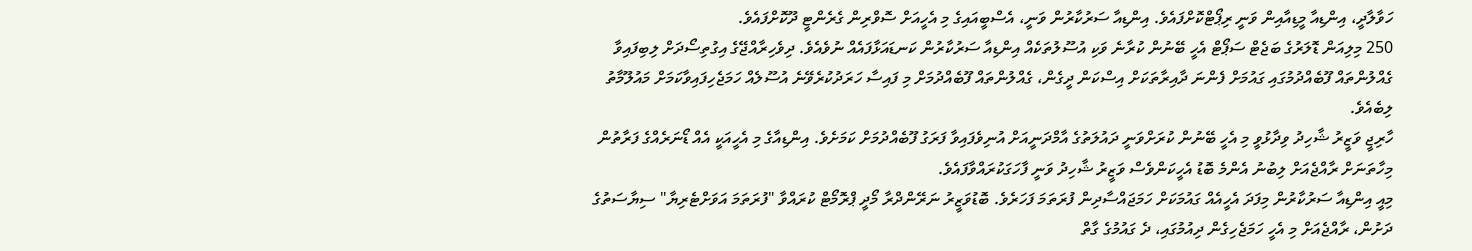ހަވާލާދީ، އިންޑިއާ މީޑިއާއިން ވަނީ ރިޕޯޓްކޮށްފައެވެ. އިންޑިއާ ސަރުކާރުން ވަނީ، އެސްބީއައިގެ މި އެހީއަށް ސޮވްރިން ގެރެންޓީ ދޫކޮށްފައެވެ.
250 މިލިއަން ޑޮލަރުގެ ބަޖެޓް ސަޕޯޓް އެހީ ބޭނުން ކުރާނެ ވަކި އުސޫލުތަކެއް އިންޑިއާ ސަރުކާރުން ކަނޑައަޅާފައެއް ނުވެއެވެ. ދިވެހިރާއްޖޭގެ އިގުތިސޯދަށް ލިބިފައިވާ ގެއްލުންތައް ފޫބެއްދުމުގައި ގައުމަށް ފެންނަ ދާއިރާތަކަށް އިސްކަން ދީގެން، ގެއްލުންތައް ފޫބެއްދުމަށް މި ފައިސާ ހަރަދުކުރެވޭނެ އުސޫލެއް ހަމަޖެހިފައިވާކަމަށް މައުލޫމާތު ލިބެއެވެ.
ހާރިޖީ ވަޒީރު ޝާހިދު ވިދާޅުވީ މި އެހީ ބޭނުން ކުރަށްވަނީ ދައުލަތުގެ އާމްދަނީއަށް އުނިވެފައިވާ ފަރަގު ފޫބެއްދުމަށް ކަމަށެވެ. އިންޑިއާގެ މި އެހީއަކީ އެއް ޑޯނަރެއްގެ ފަރާތުން މިހާތަނަށް ރާއްޖެއަށް ލިބުނު އެންމެ ބޮޑު އެހީކަންވެސް ވަޒީރު ޝާހިދު ވަނީ ފާހަގަކުރައްވާފައެވެ.
މިއީ އިންޑިއާ ސަރުކާރުން މިފަދަ އެހީއެއް ގައުމަކަށް ހަމަޖައްސާދިން ފުރަތަމަ ފަހަރެވެ. ބޮޑުވަޒީރު ނަރޭންދްރާ މޯދީ ޕްރޮމޯޓް ކުރައްވާ "ފުރަތަމަ އަވަށްޓެރިޔާ" ސިޔާސަތުގެ ދަށުން، ރާއްޖެއަށް މި އެހީ ހަމަޖެހިގެން ދިއުމުގައި، ދެ ގައުމުގެ ގާތް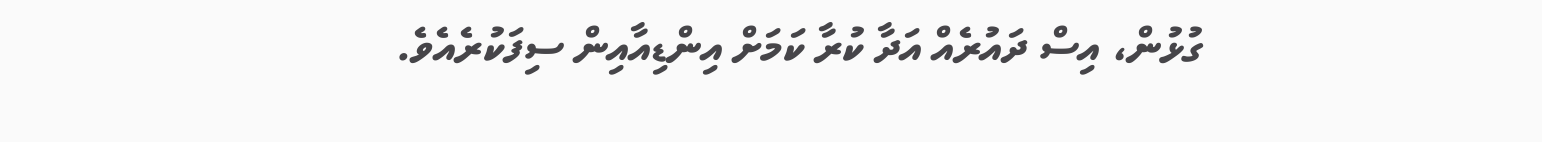ގުޅުން، އިސް ދައުރެއް އަދާ ކުރާ ކަމަށް އިންޑިއާއިން ސިފަކުރެއެވެ.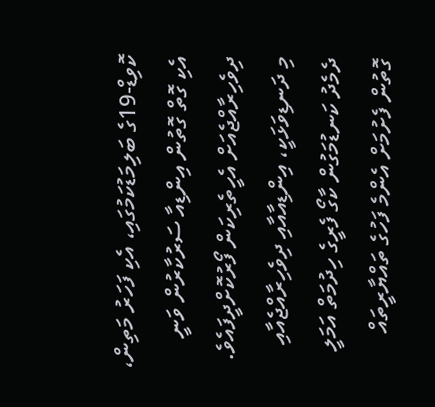ކޮވިޑް-19ގެ ބަލިމަޑުކަމުގައި، އެކި ފަހަރު މަތިން، އެކި ގޮތް ގޮތުން އިންޑިއާ ސަރުކާރުން ވަނީ ދިވެހިރާއްޖެއަށް އެހީތެރިކަން ފޯރުކޮށްދީފައެވެ.
މި ދަނޑިވަޅަކީ، އިންޑިއާއާއި ދިވެހިރާއްޖެއާއި ދެމެދު ކަނޑުމަގުން ކާގޯ ފެރީގެ ހިދުމަތް އަމަލީ ގޮތުން ފެށުމަށް އެންމެ ފަހުގެ ތައްޔާރީތައް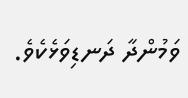ވަމުންދާ ދަނޑިވަޅެކެވެ.